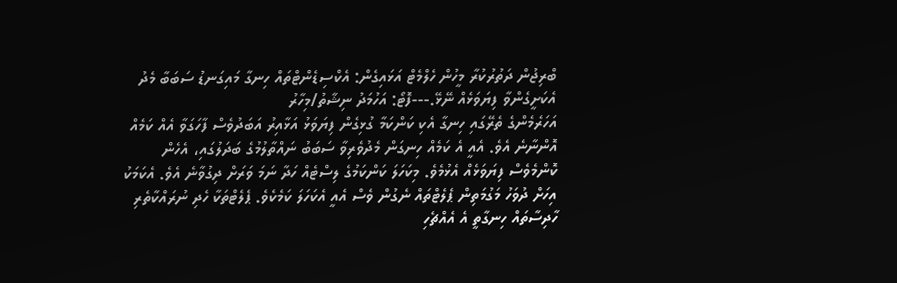ބްރިޖުން ދަތުރުކުރާ މީހުން ހެލްމެޓް އަޅައިގެން: އެކްސިޑެންޓްތައް ހިނގާ މައިގަނޑު ސަބަބާ މެދު އެކަށީގެންވާ ފިޔަވަޅެއް ނޭޅޭ.---ފޮޓޯ: އަހުމަދު ނިޝާތު/މިހާރު
އަހަރެމެންގެ ތެރޭގައި ހިނގާ އެކި ކަންކަމާ ގުޅިގެން ފިޔަވަޅު އަޅާއިރު އަބަދުވެސް ފާހަގަވާ އެއް ކަމެއް އޮންނާނެ އެވެ. އެއީ އެ ކަމެއް ހިނގަން މެދުވެރިވާ ސަބަބު ނައްތާލުމުގެ ބަދަލުގައި، އެހެން ކޮންމެވެސް ފިޔަވަޅެއް އެޅުމެވެ. މިކަހަލަ ކަންކަމުގެ ލިސްޓެއް ހަދާ ނަމަ ވަރަށް ދިގުވާނެ އެވެ. އެކަމަކު އިހަށް ދުވަހު މަގުމަތިން ޕެލެޓްތައް ނެގުން ވެސް އެއީ އެކަހަލަ ކަމެކެވެ. ޕެލެޓްތަކާ ހެދި ނުރައްކާތެރި ހާދިސާތައް ހިނގާތީ އެ އެއްޗެހި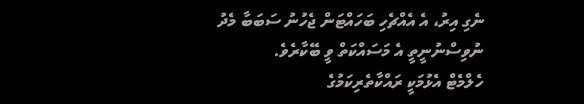ނެގި އިރު، އެ އެއްޗެހި ބަހައްޓަން ޖެހުނު ސަބަބާ މެދު ނުވިސްނުނީތީ އެ މަސައްކަތް ވީ ބޭކާރެވެ.
ހެލްމެޓް އެޅުމަކީ ރައްކާތެރިކަމުގެ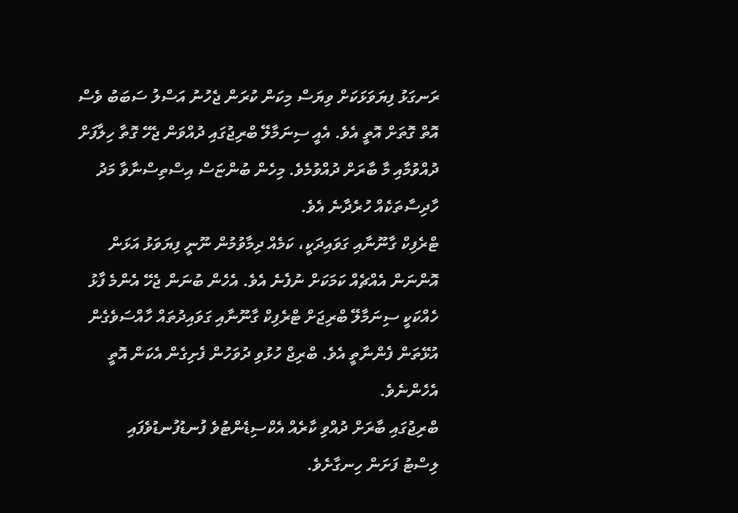ރަނގަޅު ފިޔަވަޅަކަށް ވިޔަސް މިކަން ކުރަން ޖެހުނު އަސްލު ސަބަބު ވެސް އޮތް ގޮތަށް އޮތީ އެވެ. އެއީ ސިނަމާލޭ ބްރިޖުގައި ދުއްވަން ޖެހޭ ގޮތާ ހިލާފަށް ދުއްވުމާއި މާ ބާރަށް ދުއްވުމެވެ. މިހެން ބުންޏަސް އިސްތިސްނާވާ މަދު ހާދިސާތަކެއް ހުރެދާނެ އެވެ.
ޓްރެފިކް ގާނޫނާއި ގަވައިދަކީ، ކަމެއް ދިމާވުމުން ނޫނީ ފިޔަވަޅު އަޅަން އޮންނަން އެއްޗެއް ކަމަކަށް ނުފެނެ އެވެ. އެހެން ބުނަން ޖެހޭ އެންމެ ފާޅު ހެއްކަކީ ސިނަމާލޭ ބްރިޖަށް ޓްރެފިކް ގާނޫނާއި ގަވައިދުތައް ހާއްސަވެގެން އުޅޭތަން ފެންނާތީ އެވެ. ބްރިޖް ހުޅުވި ދުވަހުން ފެށިގެން އެކަން އޮތީ އެހެންނެވެ.
ބްރިޖުގައި ބާރަށް ދުއްވި ކާރެއް އެކްސިޑެންޓުވެ ފުނޑުފުނޑުވެފައި
ލިސްޓު ފަށަން ހިނގާށެވެ.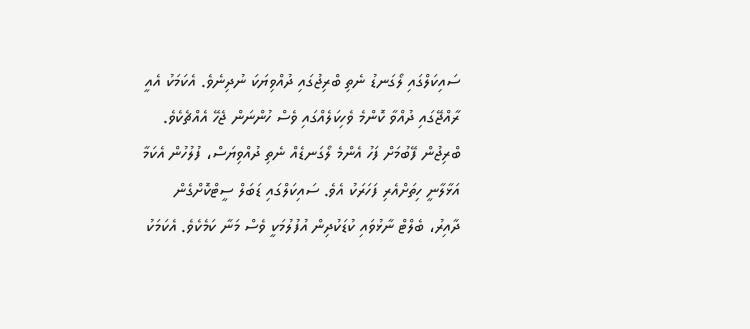ސައިކަލްގައި ލޯގަނޑު ނެތި ބްރިޖުގައި ދުއްވިޔަކަ ނުދިނެވެ. އެކަމަކު އެއީ ރާއްޖޭގައި ދުއްވާ ކޮންމެ ވެހިކަލެއްގައި ވެސް ހުންނަން ޖެހޭ އެއްޗެކެވެ. ބްރިޖުން ފޭބުމަށް ފަހު އެންމެ ލޯގަނޑެއް ނެތި ދުއްވިޔަސް، ފުލުހުން އެކަމާ އަޅާލާނީ ހިތަށްއެރި ފަހަރަކު އެވެ. ސައިކަލްގައި ޑަބަލް ސީޓްކޮށްގެން ދާއިރު، ބެލްޓް ނާޅުވައި ކުޑަކުދިން އުފުލުމަކީ ވެސް މަނާ ކަމެކެވެ. އެކަމަކު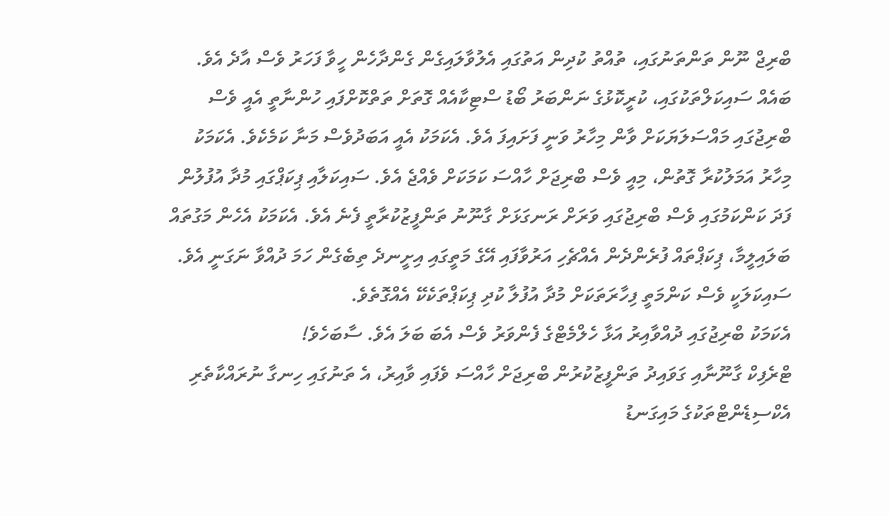ބްރިޖް ނޫން ތަންތަނުގައި، ތުއްތު ކުދިން އަތުގައި އެލުވާލައިގެން ގެންދާހެން ހީވާ ފަހަރު ވެސް އާދެ އެވެ. ބައެއް ސައިކަލްތަކުގައި، ކުރީކޮޅުގެ ނަންބަރު ބޯޑު ސްޓިކާއެއް ގޮތަށް ތަތްކޮށްފައި ހުންނާތީ އެއީ ވެސް ބްރިޖުގައި މައްސަލަޔަކަށް ވާން މިހާރު ވަނީ ފަށައިފަ އެވެ. އެކަމަކު އެއީ އަބަދުވެސް މަނާ ކަމެކެވެ. އެކަމަކު މިހާރު އަމަލުކުރާ ގޮތުން، މިއީ ވެސް ބްރިޖަށް ހާއްސަ ކަމަކަށް ވެއްޖެ އެވެ. ސައިކަލާއި ޕިކަޕްގައި މުދާ އުފުލުން ފަދަ ކަންކަމުގައި ވެސް ބްރިޖުގައި ވަރަށް ރަނގަޅަށް ގާނޫނު ތަންފީޒުކުރާތީ ފެނެ އެވެ. އެކަމަކު އެހެން މަގުތައް ބަލައިލީމާ، ޕިކަޕްތައް ފުރެންދެން އެއްޗެހި އަރުވާފައި އޭގެ މަތީގައި އިށީނދެ ތިބެގެން ހަމަ ދުއްވާ ނަގަނީ އެވެ. ސައިކަލަކީ ވެސް ކަންމަތީ ފިހާރަތަކަށް މުދާ އުފުލާ ކުދި ޕިކަޕްތަކެކޭ އެއްގޮތެވެ.
އެކަމަކު ބްރިޖުގައި ދުއްވާއިރު އަޅާ ހެލްމެޓްގެ ފެންވަރު ވެސް އެބަ ބަލަ އެވެ. ސާބަހެވެ!
ޓްރެފިކް ގާނޫނާއި ގަވައިދު ތަންފީޒުކުރުން ބްރިޖަށް ހާއްސަ ވެފައި ވާއިރު، އެ ތަނުގައި ހިނގާ ނުރައްކާތެރި އެކްސިޑެންޓްތަކުގެ މައިގަނޑު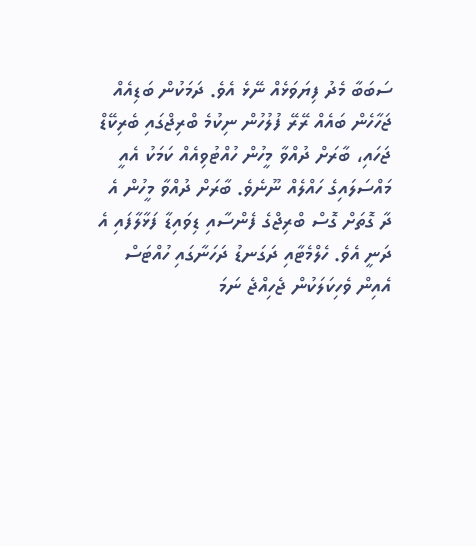ސަބަބާ މެދު ފިޔަވަޅެއް ނޭޅެ އެވެ. ދަމަކުން ބަޑިއެއް ޖަހާހެން ބައެއް ރޭރޭ ފުލުހުން ނިކުމެ ބްރިޖްގައި ބެރިކޭޑް ޖަހައި، ބާރަށް ދުއްވާ މީހުން ހުއްޓުވިއެއް ކަމަކު އެއީ މައްސަލައިގެ ހައްލެއް ނޫނެވެ. ބާރަށް ދުއްވާ މީހުން އެ ދާ ގޮތަށް ގޮސް ބްރިޖްގެ ފެންސާއި ޑިވައިޑާ ފަޅާލާފައި އެ ދަނީ އެވެ. ހެލްމެޓާއި ދަގަނޑު ދަހަނާގައި ހުއްޓަސް އެއިން ވެހިކަލަކުން ޖެހިއްޖެ ނަމަ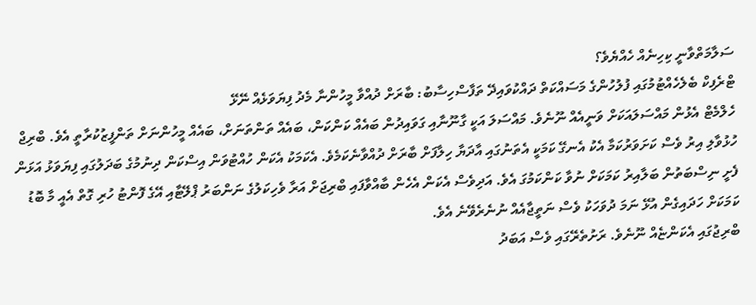ސަލާމަތްވާނީ ކިހިނެއް ހެއްޔެވެ؟
ޓްރެފިކް ބެލެހެއްޓުމުގައި ފުލުހުންގެ މަސައްކަތް ދައްކުވައިދޭ ތަފާސްހިސާބު: ބާރަށް ދުއްވާ މީހުންނާ މެދު ފިޔަވަޅެއް ނޭޅޭ
ހެލްމެޓް އެޅުން މައްސަލައަކަށް ވަނީއެއް ނޫނެވެ. މައްސަލަ އަކީ ގާނޫނާއި ގަވައިދުން ބައެއް ކަންކަން، ބައެއް ތަންތަނަށް، ބައެއް މީހުންނަށް ތަންފީޒުކުރާތީ އެވެ. ބްރިޖް ހުޅުވާލި އިރު ވެސް ކަށަވަރުކަމާ އެކު އެނގޭ ކަމަކީ އެތަނުގައި އާދަޔާ ހިލާފަށް ބާރަށް ދުއްވާނެކަމެވެ. އެކަމަކު އެކަން ހުއްޓުވަން އިސްކަން ދިނުމުގެ ބަދަލުގައި ފިޔަވަޅު އަޅަން ފެށީ ނިސްބަތުން ބަލާއިރު ކަމަކަށް ނުވާ ކަންކަމުގަ އެވެ. އަދިވެސް އެކަން އެހެން ބާއްވާފައި ބްރިޖަށް އަރާ ވެހިކަލުގެ ނަންބަރު ޕްލޭޓާއި އޭގެ ފޮންޓު ހުރި ގޮތް އެއީ މާ ބޮޑު ކަމަކަށް ހަދައިގެން އުޅޭ ނަމަ ދުވަހަކު ވެސް ނަތީޖާއެއް ނުނެރެވޭނެ އެވެ.
ބްރިޖުގައި އެކަންޏެއް ނޫނެވެ. ރަށުތެރޭގައި ވެސް އަބަދު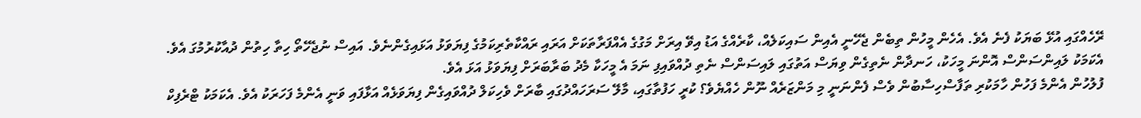ރޭހެއްގައި އުޅޭ ބަޔަކު ފެނެ އެވެ. އެހެން މީހުން ތިބެން ޖެހޭނީ އެއިން ސައިކަލެއް، ކާރެއްގެ އަޑު އިވޭ އިރަށް މަގުގެ އެއްފަރާތަކަށް އަރައި ރައްކާތެރިކަމުގެ ފިޔަވަޅު އަޅައިގެންނެވެ. އައިސް ނުޖެހޭތޯ ހިތާ ހިތުން ދުއާކުރުމުގަ އެވެ. އެކަމަކު ލައިންސަންސް އޮންނަ މީހަކު، ހަނދާން ނެތިގެން ވިޔަސް އަތުގައި ލައިސަންސް ނެތި ދުއްވައިފި ނަމަ އެ މީހަކާ މެދު ބަރާބަރަށް ފިޔަވަޅު އަޅަ އެވެ.
ފުލުހުން އެންމެ ފަހުން ހާމަކުރި ތަފާސްހިސާބުން ވެސް ފެންނަނީ މި މަންޒަރެއް ނޫން ހެއްޔެވެ؟ ކުރީ ހަފުތާގައި، މާލޭ ސަރަހައްދުގައި ބާރަށް ވެހިކަލް ދުއްވައިގެން ފިޔަވަޅެއް އަޅާފައި ވަނީ އެންމެ ފަހަރަކު އެވެ. އެކަމަކު ޓްރެފިކް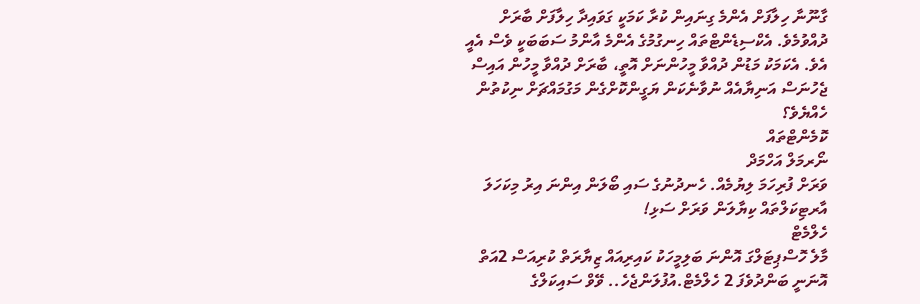ގާނޫނާ ހިލާފަށް އެންމެ ގިނައިން ކުރާ ކަމަކީ ގަވައިދާ ހިލާފަށް ބާރަށް ދުއްވުމެވެ. އެކްސިޑެންޓްތައް ހިނގުމުގެ އެންމެ އާންމު ސަބަބަކީ ވެސް އެއީ އެވެ. އެކަމަކު މަޑުން ދުއްވާ މީހުންނަށް އޮތީ، ބާރަށް ދުއްވާ މީހުން އައިސް ޖެހުނަސް އަނިޔާއެއް ނުވާނެކަން ޔަގީންކޮށްގެން މަގުމައްޗަށް ނިކުތުން ހެއްޔެވެ؟
ކޮމެންޓްތައް
ނޯރމަލް އަހްމަދް
ވަރަށް ފުރިހަމަ ލިޔުމެއް. ހެނދުނުގެ ސައި ބޯލަން އިންނަ އިރު މިކަހަލަ އާރޓިކަލްތައް ކިޔާލަން ވަރަށް ސަޅި!
ހެލްމެޓް
މާލެ ހޮސްޕިޓަލްގަ އޮންނަ ބަލިމީހަކު ކައިރިއައް ޒިޔާރަތް ކުރިއަސް 2އަތް އޮނަނީ ބަންދުވެފަ 2 ހެލްމެޓް.އުފުލަންޖެހެ.. ވޭވް ސައިކަލްގެ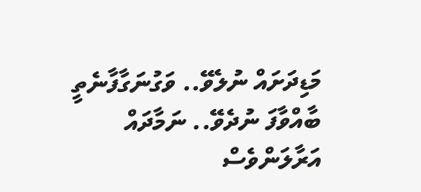މަޑިދަށައް ނުލެވޭ.. ވަގުނަގާފާނެތީ ބާއްވާފަ ނުދެވޭ.. ނަމާދައް އަރާލަންވެސް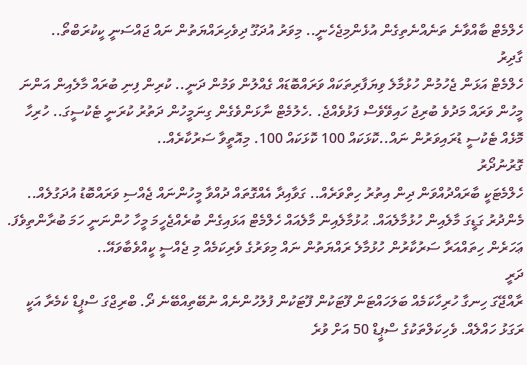ހެލްމެޓް ބާއްވާނެ ތަނެއްނެތިގެން އުޅެންމިޖެހެނީ.. މިވަރު އުދަގޫ ދިވެހިރައްޔަތުން ނައް ޖައްސަނީ ކީކުރަބްތޯ..
ގާދިރު
ހެލްމެޓް އަޅަން ޖެހުމުން ހުޅުމާލެ ވިޔަފާރިތަކައް ވަރައްބޮޑައް ގެއްލުން ވަމުން ދަނީ.. ކުރިން ފިނި ބުރައް މާލެއިން އަންނަ މީހުން ވަރައް މަދުވެ ބުރިޖު ހައިވޭވެސް ފަޅުވެއްޖެ. .ހެލުމެޓް ނާޅަންވެގެން ގިނަމީހުން ދަތުރު ކުރަނީ ޓެކުސީގަ.. ހުރިހާ މޮޅެއް ޓެކުސީ ޑުރައިވަރުން ނައް..ކޮޅަކައް 100 ކޮޅަކައް 100. މިއޮތީވާ ސަރުކާރެއް..
ގޮރުނުދޯރު
ހެލްމެޓަކީ ބާރައްދުއްވަން ދިން އިތުރު ހިތްވަރެއް.. ގަވާއިދާ އެއްގޮތައް ދުއްވާ މީހުންނައް ޖެއްސި ވަރައްބޮޑު އުދަގުލެއް.. މެންދުރު ގަޑީގަ މާލެއިން ހުޅުމާލެއައް. ޙުޅުމާލެއިން މާލެއައް ހެލްމެޓް އަޅައިގެން ބުރެއްޖެހީމަ މީހާ ހުންނަނީ ހަމަ ބުރާންތިވެފަ. ޢަހަރެން ހިތައްއަރާ ސަރުކާރުން ހުޅުމާލެ ރައްޔަތުން ނައް މިވަރުގެ ވެރިކަމެއް މި ޖެއްސީ ކީއްވެބާވައޭ..
ދަރީ
ރާއްޖޭގަ ހިނގާ ހުރިހާކަމެއް ބަލަހައްޓަން ފޫޓަކުން ފޫޓަކުން ފުލުހުންނެއް ނުބޭތިއްބޭނެ ދޯ. ބްރިޖްގަ ސްޕީޑް ކެމެރާ އަކީ ރަގަޅު ހައްލެއް. ވެހިކަލްތަކުގެ ސްޕީޑް 50 އަށް ވުރެ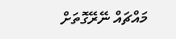މައްޗައް ނޭރޭގޮތަށް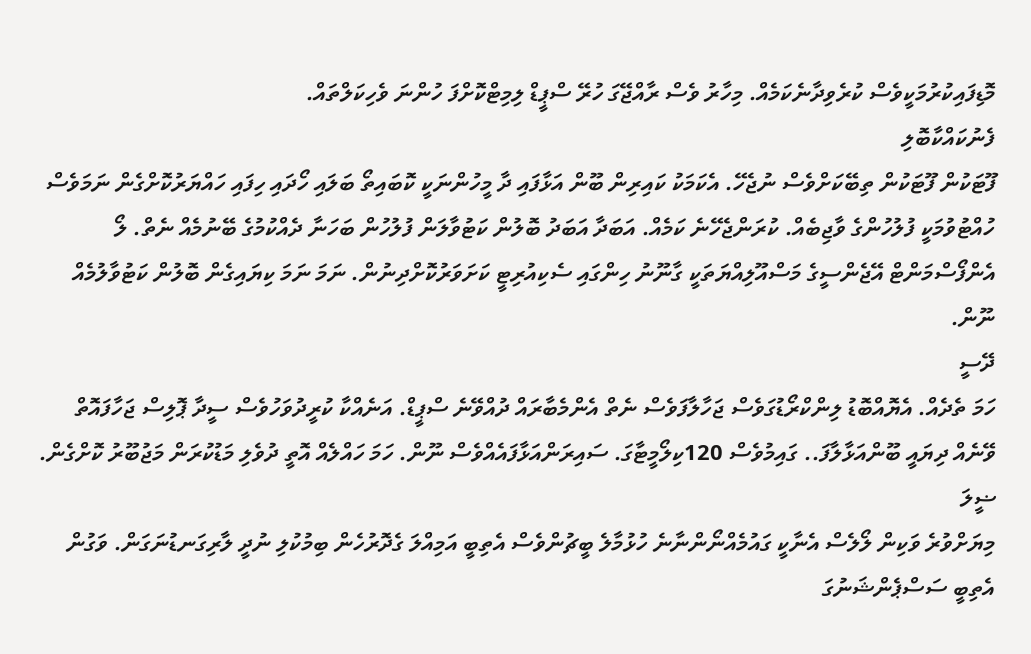މޮޑިފައިކުރުމަކީވެސް ކުރެވިދާނެކަމެއް. މިހާރު ވެސް ރާއްޖޭގަ ހުރޭ ސްޕީޑް ލިމިޓްކޮށްފަ ހުންނަ ވެހިކަލްތައް.
ފެނުކައްކާބޮލި
ފޫޓަކުން ފޫޓަކުން ތިބޭކަށްވެސް ނުޖެހޭ. އެކަމަކު ކައިރިން ބޫން އަޅާފައި ދާ މީހުންނަކީ ކޮބައިތޯ ބަލައި ހޯދައި ހިފައި ހައްޔަރުކޮށްގެން ނަމަވެސް ހުއްޓުވުމަކީ ފުލުހުންގެ ވާޖިބެއް. ކުރަންޖެހޭނެ ކަމެއް. އަބަދާ އަބަދު ބޮލުން ކަޓުވާލަން ފުލުހުން ބަހަނާ ދެއްކުމުގެ ބޭނުމެއް ނެތް. ލޯ އެންފޯސްމަންޓް އޭޖެންސީގެ މަސްއޫލިއްޔަތަކީ ގާނޫނު ހިންގައި ސެކިއުރިޓީ ކަށަވަރުކޮށްދިނުން. ނަމަ ނަމަ ކިޔައިގެން ބޮލުން ކަޓުވާލުމެއް ނޫން.
ދޭސީ
ހަމަ ތެދެއް. އެޔޮއްބޮޑު ލިންކްރޯޑުގަވެސް ޖަހާލާފަވެސް ނެތް އެންމެބާރައް ދުއްވޭނެ ސްޕީޑް. އަނެއްކާ ކުރީދުވަހުވެސް ސީދާ ޕޮލިސް ޖަހާފައޮތް ވޭނެއް ދިޔައީ ބޫންއަޅާލާފަ.. ގައިމުވެސް 120ކިލޯމީޓާގަ. ސައިރަންއަޅާފައެއްވެސް ނޫން. ހަމަ ހައްލެއް އޮތީ ދުވެލި މަޑުކުރަން މަޖުބޫރު ކޮށްގެން.
ޟީލަ
މިޔަށްވުރެ ވަކިން ލޯލެސް އެނާކީ ގައުމެއްނޯންނާނެ ހުޅުމާލެ ބީޗުންވެސް އެތިބީ އަމިއްލަ ގެދޮރުހެން ބިމުކުލި ނުދީ ލާރިގަނޑުނަގަން. ވަގުން އެތިބީ ސަސްޕެންޝަނުގަ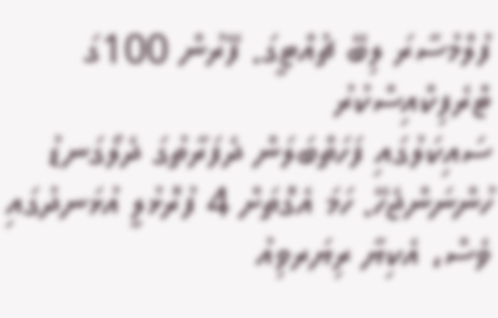ފުލްމުސާރަ ލިބޭ ޗުއްޓީގަ. ފޭރުން 100ގަ
ޓްރެފިކްއިސްކުރު
ސައިކަލުގައި ފަހަތްބަލަން ދެފަރާތުގަ ދެލޯގަނޑު ހުންނަންޖެހޭ. ހަމަ އެގޮތަށް 4 ފުރޮޅުލީ އުޅަނދުގައި ވެސް، އެކިޔާ ރިޔަރވިއު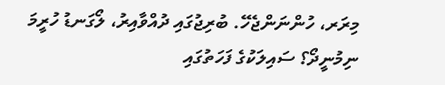މިރަރ، ހުންނަންޖެހޭ. ބުރިޖުގައި ދުއްވާއިރު، ލޯގަނޑު ހުރީމަ ނިމުނީދޯ؟ ސައިލަކުގެ ފަހަތުގައި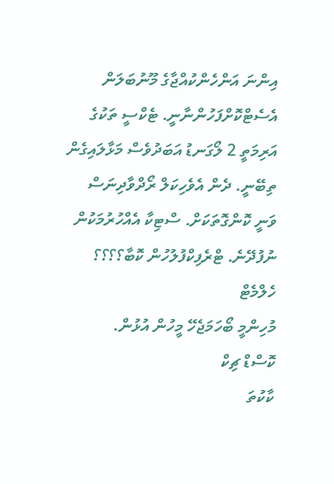އިންނަ އަންހެންކުއްޖާގެ މޫނުބަލަން އެސެޓްކޮށްފަހުންނާނީ. ޓެކްސީ ތަކުގެ އަރިމަތީ 2 ލޯގަނޑު އަބަދުވެސް މަޅާލައިގެން ތިބޭނީ. ދެން އެވެހިކަލް ރޯދްވާދިނަސް ވަނީ ކޮންގޮތަކަށް. ސްޓިކާ އެއްހުރުމަކުން ނުފުދޭނެ. ޓްރެފިކްފުލުހުން ކޮބާ؟؟؟؟
ހެލްމެޓް
މުހިންމީ ބޯހަމަޖެހޭ މީހުން އުޅުން.
ކޮސްޑް ޗިކް
ކާކުތަ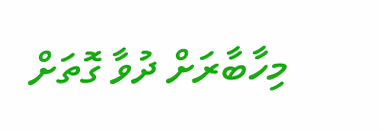މިހާބާރަށް ދުވާ ގޮތަށް